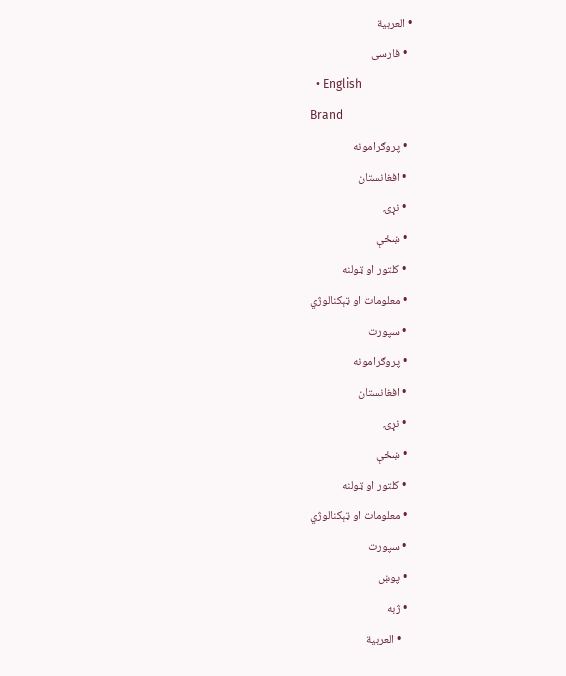• العربية
  • فارسی
  • English
Brand
  • پروګرامونه
  • افغانستان
  • نړۍ
  • ښځې
  • کلتور او ټولنه
  • معلومات او ټېکنالوژي
  • سپورت
  • پروګرامونه
  • افغانستان
  • نړۍ
  • ښځې
  • کلتور او ټولنه
  • معلومات او ټېکنالوژي
  • سپورت
  • پوښ
  • ژبه
    • العربية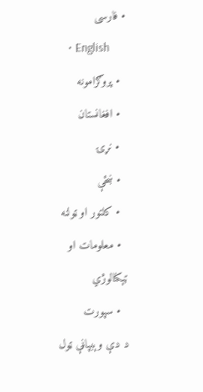• فارسی
    • English
  • پروګرامونه
  • افغانستان
  • نړۍ
  • ښځې
  • کلتور او ټولنه
  • معلومات او ټېکنالوژي
  • سپورت
د دې وېبپاڼې ټول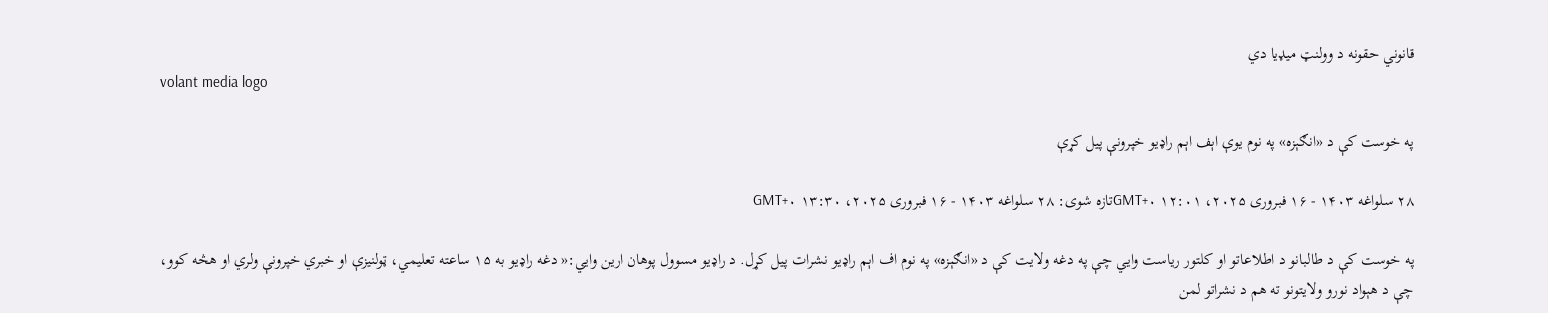قانوني حقونه د وولنټ میډیا دي
volant media logo

په خوست کې د «انګېزه» په نوم یوې اېف اېم راډیو خپرونې پیل کړې

۲۸ سلواغه ۱۴۰۳ - ۱۶ فبروری ۲۰۲۵، ۱۲:۰۱ GMT+۰تازه شوی: ۲۸ سلواغه ۱۴۰۳ - ۱۶ فبروری ۲۰۲۵، ۱۳:۳۰ GMT+۰

په خوست کې د طالبانو د اطلاعاتو او کلتور ریاست وايي چې په دغه ولایت کې د «انګېزه» په نوم اف اېم راډیو نشرات پیل کړل. د راډیو مسوول پوهان ارین وایي:« دغه راډیو به ۱۵ ساعته تعلیمي، ټولنیزې او خبري خپرونې ولري او هڅه کوو، چې د هېواد نورو ولایتونو ته هم د نشراتو لمن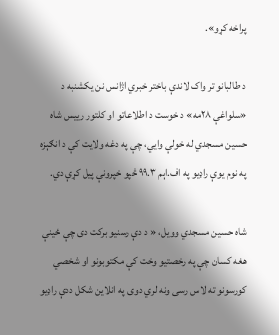پراخه کړو».

د طالبانو تر واک لاندې باختر خبري اژانس نن یکشنبه د «سلواغې ۲۸مه» د خوست د اطلاعاتو او کلتور رییس شاه حسین مسجدي له خولې وايي، چې په دغه ولایت کې د انګېزه په نوم یوې راډیو په اف.اېم ۹۹.۳ څپو خپرونې پیل کړې دي.

شاه حسین مسجدي وویل، « د دې رسنیو برکت دی چې ځینې هغه کسان چې په رخصتیو وخت کې مکتوبونو او شخصي کورسونو ته لاس رسی ونه لري دوی په انلاین شکل ددې راډيو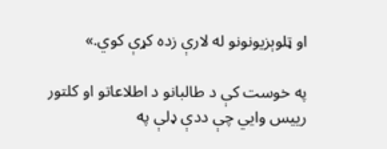او ټلوېزیونونو له لارې زده کړې کوي.»

په خوست کې د طالبانو د اطلاعاتو او کلتور رییس وايي چې ددې ډلې په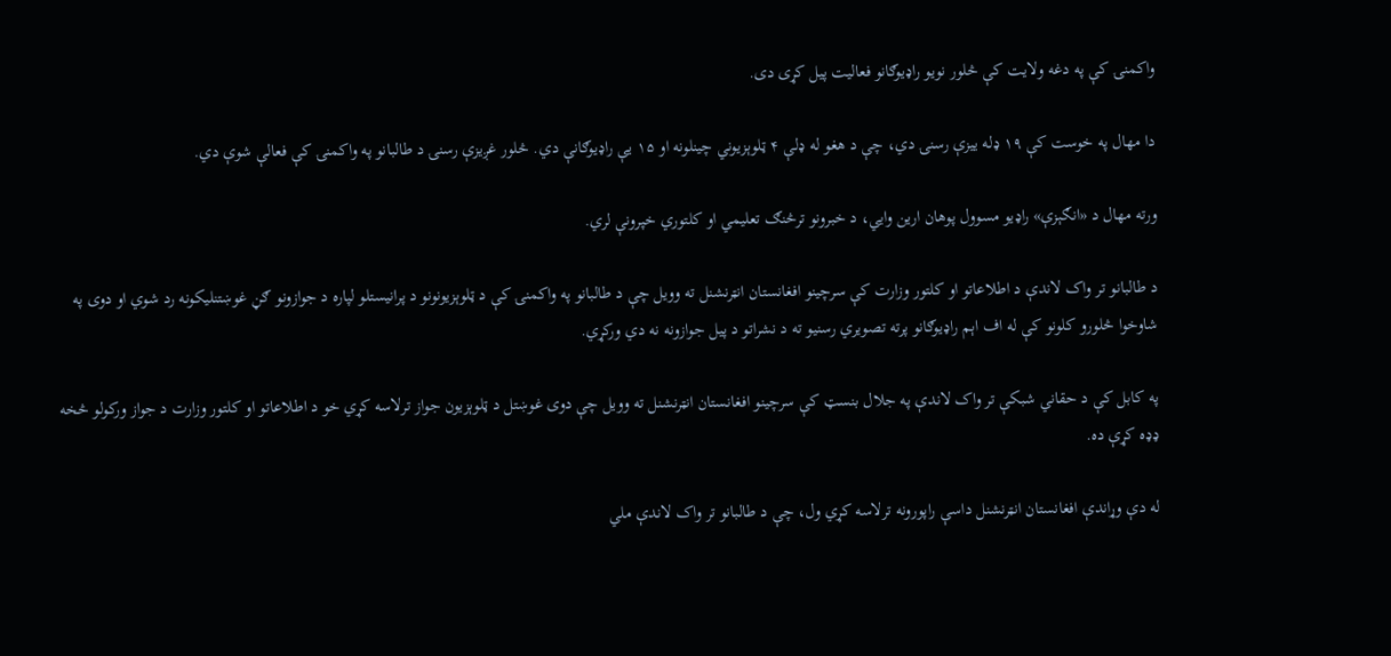واکمنۍ کې په دغه ولایت کې څلور نویو راډیوګانو فعالیت پیل کړی دی.

دا مهال په خوست کې ۱۹ ډله ییزې رسنۍ دي، چې د هغو له ډلې ۴ ټلوېزیوني چینلونه او ۱۵ یې راډیوګانې دي. څلور غږیزې رسنۍ د طالبانو په واکمنۍ کې فعالې شوې دي.

ورته مهال د «انګېزې» راډیو مسوول پوهان ارین وایي، د خبرونو ترڅنګ تعلیمي او کلتوري خپرونې لري.

د طالبانو تر واک لاندې د اطلاعاتو او کلتور وزارت کې سرچینو افغانستان انټرنشنل ته وویل چې د طالبانو په واکمنۍ کې د ټلوېزیونونو د پرانیستلو لپاره د جوازونو ګڼ غوښتنلیکونه رد شوي او دوی په شاوخوا څلورو کلونو کې له اف اېم راډيوګانو پرته تصویري رسنیو ته د نشراتو د پیل جوازونه نه دي ورکړي.

په کابل کې د حقاني شبکې تر واک لاندې په جلال بنسټ کې سرچینو افغانستان انټرنشنل ته وویل چې دوی غوښتل د ټلوېزیون جواز ترلاسه کړي خو د اطلاعاتو او کلتور وزارت د جواز ورکولو څخه ډډه کړې ده.

له دې وړاندې افغانستان انټرنشنل داسې راپورونه ترلاسه کړي ول، چې د طالبانو تر واک لاندې ملي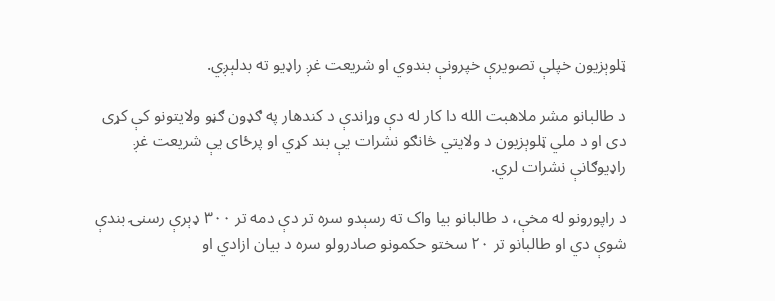ټلوېزیون خپلې تصویرې خپرونې بندوي او شریعت غږ راډيو ته بدلېږي.

د طالبانو مشر ملاهبت الله دا کار له دې وړاندې د کندهار په ګډون ګڼو ولایتونو کې کړی دی او د ملي ټلوېزیون د ولایتي څانګو نشرات یې بند کړي او پرځای یې شریعت غږ راډيوګانې نشرات لري.

د راپورونو له مخې، د طالبانو بیا واک ته رسېدو سره تر دې دمه تر ۳۰۰ ډېرې رسنۍ بندې شوې دي او طالبانو تر ۲۰ سختو حکمونو صادرولو سره د بیان ازادي او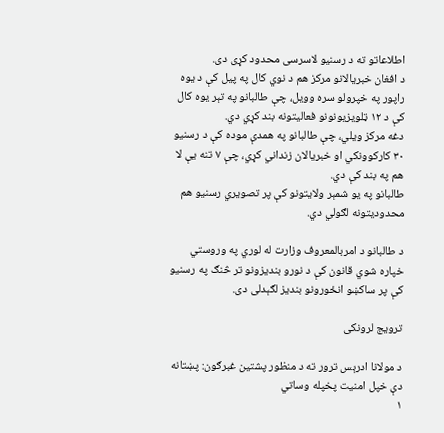اطلاعاتو ته د رسنیو لاسرسی محدود کړی دی.
د افغان خبريالانو مرکز هم د نوي کال په پيل کې د یوه راپور په خپرولو سره وویل، چې طالبانو په تېر يوه کال کې د ۱۲ ټلویزیونونو فعالیتونه بند کړي دي.
دغه مرکز ويلي، چې طالبانو په همدې موده کې د رسنيو ۳۰ کارکوونکي او خبریالان زنداني کړي، چې ۷ تنه یې لا هم په بند کې دي.
طالبانو په یو شمېر ولایتونو کې پر تصویري رسنیو هم محدودیتونه لګولي دي.

د طالبانو د امربالمعروف وزارت له لوري په وروستي خپاره شوي قانون کې د نورو بندیزونو تر څنګ په رسنیو کې پر ساکښو انځورونو بندیز لګېدلی دی.

ترویج لرونکی

د مولانا ادرېس ترور ته د منظور پشتین غبرګون: پښتانه دې خپل امنیت پخپله وساتي
۱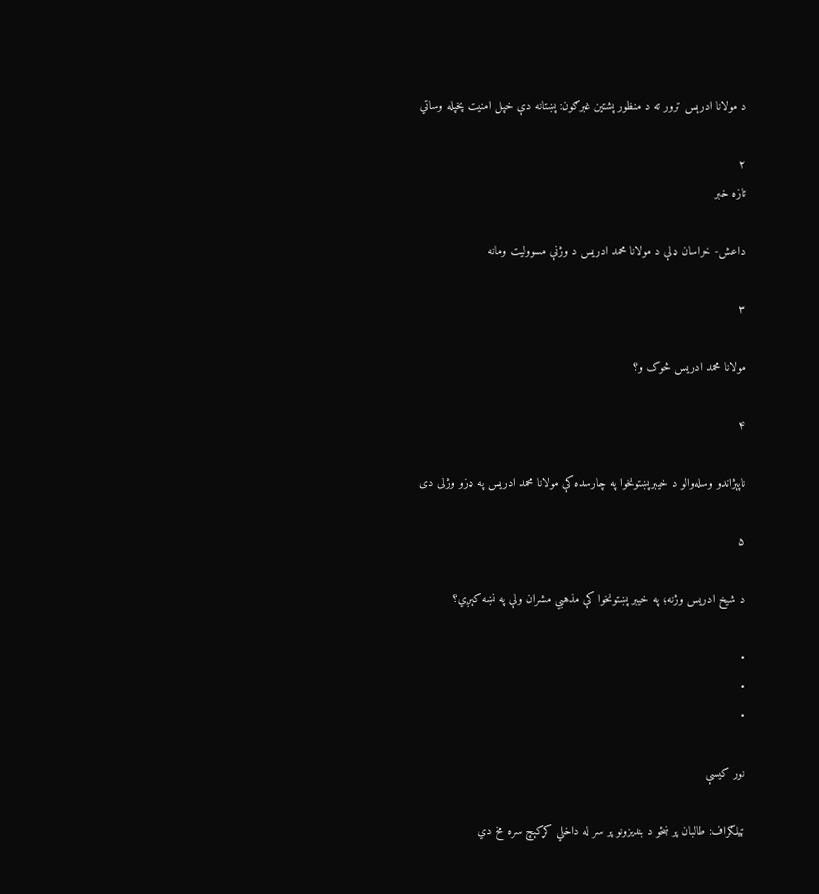د مولانا ادرېس ترور ته د منظور پشتین غبرګون: پښتانه دې خپل امنیت پخپله وساتي

۲
تازه خبر

داعش- خراسان ډلې د مولانا محمد ادریس د وژنې مسوولیت ومانه

۳

مولانا محمد ادریس څوک و؟

۴

ناپېژاندو وسله‌والو د خیبرپښتونخوا په چارسده کې مولانا محمد ادریس په ډزو وژلی دی

۵

د شیخ ادریس وژنه؛ په خیبر پښتونخوا کې مذهبي مشران ولې په نښه کېږي؟

•
•
•

نور کیسې

ټیلګراف: طالبان پر ښځو د بندیزونو پر سر له داخلي کړکېچ سره مخ دي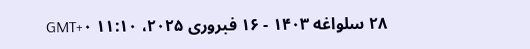۲۸ سلواغه ۱۴۰۳ - ۱۶ فبروری ۲۰۲۵، ۱۱:۱۰ GMT+۰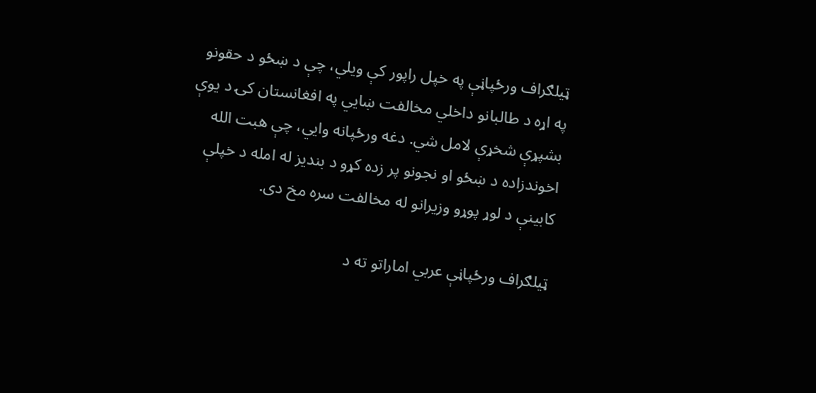ټیلګراف ورځپاڼې په خپل راپور کې ویلي، چې د ښځو د حقونو په اړه د طالبانو داخلي مخالفت ښايي په افغانستان کۍ د یوې بشپړې شخړې لامل شي. دغه ورځپانه وايي، چې هبت الله اخوندزاده د ښځو او نجونو پر زده کړو د بندیز له امله د خپلې کابینې د لوړ پوړو وزیرانو له مخالفت سره مخ دی.

ټیلګراف ورځپاڼې عربي اماراتو ته د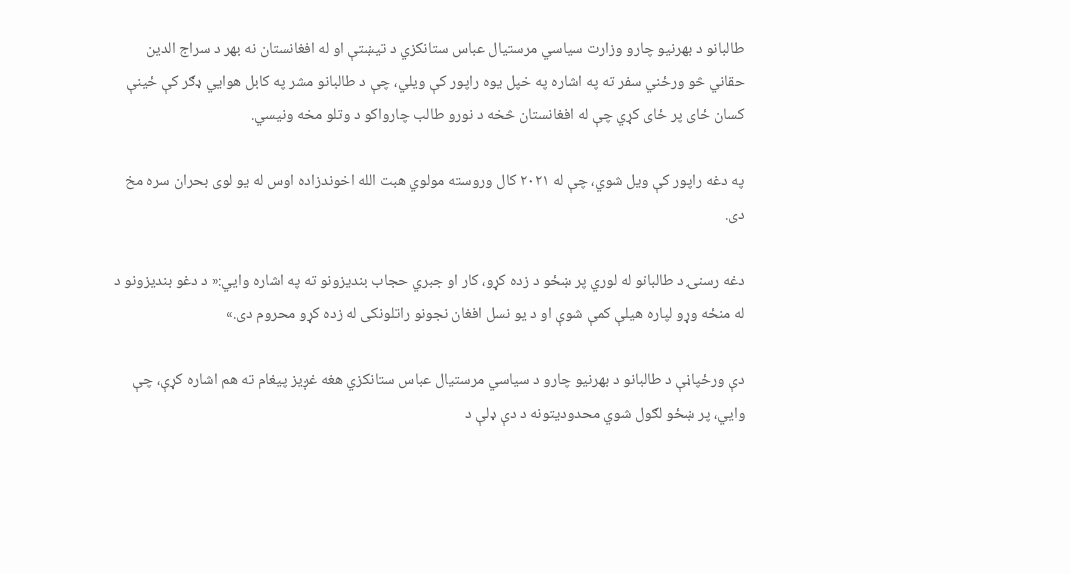طالبانو د بهرنیو چارو وزارت سیاسي مرستیال عباس ستانکزي د تیښتې او له افغانستان نه بهر د سراج الدین حقاني څو ورځني سفر ته په اشاره په خپل یوه راپور کې ویلي، چې د طالبانو مشر په کابل هوايي ډګر کې ځینې کسان ځای پر ځای کړي چې له افغانستان څخه د نورو طالب چارواکو د وتلو مخه ونیسي.

په دغه راپور کې ویل شوي، چې له ۲۰۲۱ کال وروسته مولوي هبت الله اخوندزاده اوس له یو لوی بحران سره مخ دی.

دغه رسنۍ د طالبانو له لوري پر ښځو د زده کړو، کار او جبري حجاب بندیزونو ته په اشاره وايي:« د دغو بندیزونو د له منځه وړو لپاره هیلې کمې شوې او د یو نسل افغان نجونو راتلونکی له زده کړو محروم دی.»

دې ورځپاڼې د طالبانو د بهرنیو چارو د سیاسي مرستیال عباس ستانکزي هغه غږیز پیغام ته هم اشاره کړې، چې وايي، پر ښځو لګول شوي محدودیتونه د دې ډلې د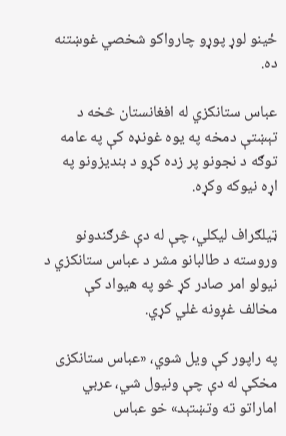ځینو لوړ پوړو چارواکو شخصي غوښتنه ده.

عباس ستانکزي له افغانستان څخه د تېښتې دمخه په یوه غونډه کې په عامه توګه د نجونو پر زده کړو د بندیزونو په اړه نیوکه وکړه.

ټیلګراف لیکلي، چې له دې څرګندونو وروسته د طالبانو مشر د عباس ستانکزي د نیولو امر صادر کړ څو په هیواد کې مخالف غږونه غلي کړي.

په راپور کې ویل شوي، «عباس ستانکزی مخکې له دې چې ونیول شي، عربي اماراتو ته وتښتېد» خو عباس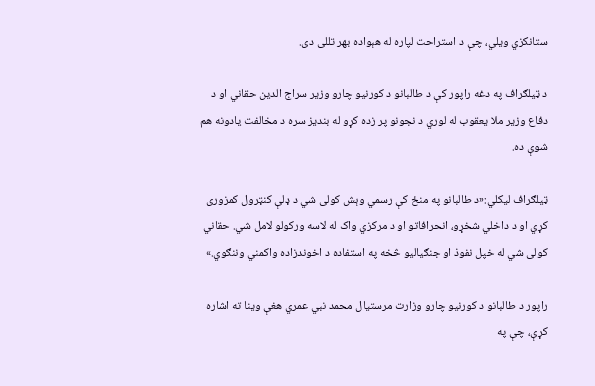ستانکزي ویلي، چې د استراحت لپاره له هېواده بهر تللی دی.

د ټیلګراف په دغه راپور کې د طالبانو د کورنیو چارو وزیر سراج الدین حقاني او د دفاع وزیر ملا یعقوب له لوري د نجونو پر زده کړو له بندیز سره د مخالفت یادونه هم شوې ده.

ټیلګراف لیکلي:«د طالبانو په منځ کې رسمي وېش کولی شي د ډلې کنټرول کمزوری کړي او د داخلي شخړو، انحرافاتو او د مرکزي واک له لاسه ورکولو لامل شي. حقاني کولی شي له خپل نفوذ او جنګیالیو څخه په استفاده د اخوندزاده واکمني وننګوي.»

راپور د طالبانو د کورنیو چارو وزارت مرستیال محمد نبي عمري هغې وینا ته اشاره کړې، چې په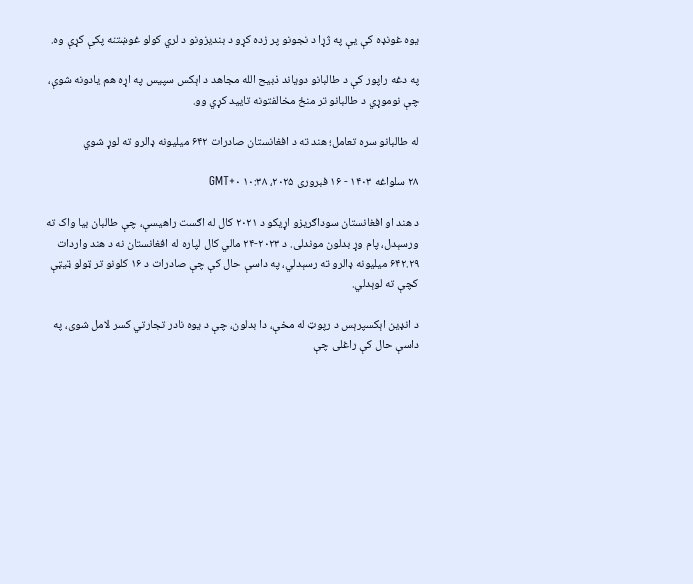یوه غونډه کې یې په ژړا د نجونو پر زده کړو د بندیزونو د لري کولو غوښتنه پکې کړې وه.

په دغه راپور کې د طالبانو دویاند ذبیح الله مجاهد د اېکس سپیس په اړه هم یادونه شوې، چې نوموړي د طالبانو تر منځ مخالفتونه تایید کړي وو.

له طالبانو سره تعامل؛ هند ته د افغانستان صادرات ۶۴۲ میلیونه ډالرو ته لوړ شوي

۲۸ سلواغه ۱۴۰۳ - ۱۶ فبروری ۲۰۲۵، ۱۰:۳۸ GMT+۰

د هند او افغانستان سوداګریزو اړیکو د ۲۰۲۱ کال له اګست راهیسې، چې طالبان بیا واک ته ورسېدل، پام وړ بدلون موندلی. د ۲۰۲۳-۲۴ مالي کال لپاره له افغانستان نه د هند واردات ۶۴۲.۲۹ میلیونه ډالرو ته رسېدلي، په داسې حال کې چې صادرات د ۱۶ کلونو تر ټولو ټیټې کچې ته لوېدلي.

د انډین اېکسپرېس د رپوټ له مخې، دا بدلون، چې د یوه نادر تجارتي کسر لامل شوی، په داسې حال کې راغلی چې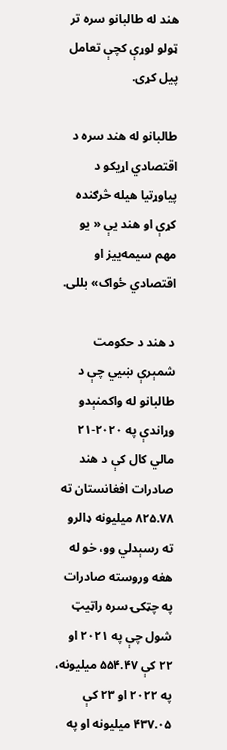هند له طالبانو سره تر ټولو لوړې کچې تعامل پیل کړی.

طالبانو له هند سره د اقتصادي اړیکو د پیاوړتیا هیله څرګنده کړې او هند یې « یو مهم سیمه‌ییز او اقتصادي ځواک» بللی.

د هند د حکومت شمېرې ښيي چې د طالبانو له واکمنېدو وړاندې په ۲۰۲۰-۲۱ مالي کال کې د هند صادرات افغانستان ته ۸۲۵.۷۸ میلیونه ډالرو ته رسېدلي وو، خو له هغه وروسته صادرات په چټکۍ سره راټیټ شول چې په ۲۰۲۱ او ۲۲ کې ۵۵۴.۴۷ میلیونه، په ۲۰۲۲ او ۲۳ کې ۴۳۷.۰۵ میلیونه او په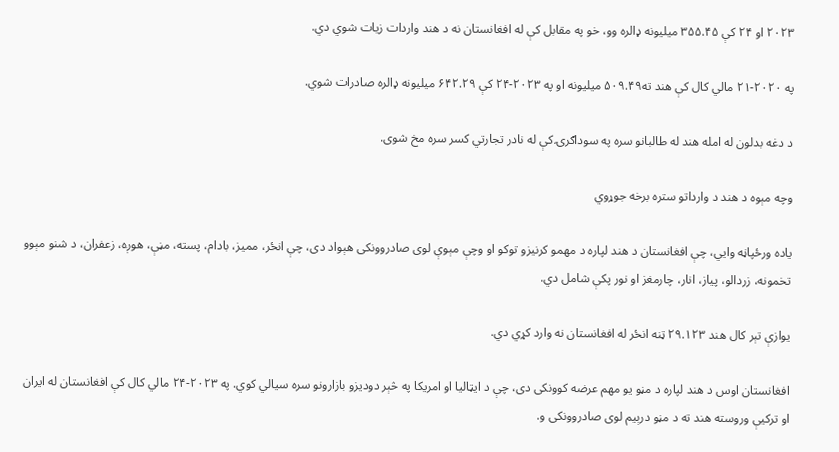۲۰۲۳ او ۲۴ کې ۳۵۵.۴۵ میلیونه ډالره وو، خو په مقابل کې له افغانستان نه د هند واردات زیات شوي دي.

په ۲۰۲۰-۲۱ مالي کال کې هند ته۵۰۹.۴۹ میلیونه او په ۲۰۲۳-۲۴ کې ۶۴۲.۲۹ میلیونه ډالره صادرات شوي.

د دغه بدلون له امله هند له طالبانو سره په سوداګرۍ کې له نادر تجارتي کسر سره مخ شوی.

وچه مېوه د هند د وارداتو ستره برخه جوړوي

یاده ورځپاڼه وايي، چې افغانستان د هند لپاره د مهمو کرنیزو توکو او وچې مېوې لوی صادروونکی هېواد دی، چې انځر، ممیز، بادام، پسته، مڼې، هوږه، زعفران، د شنو مېوو تخمونه، زردالو، پیاز، انار، چارمغز او نور پکې شامل دي.

یوازې تېر کال هند ۲۹.۱۲۳ ټنه انځر له افغانستان نه وارد کړي دي.

افغانستان اوس د هند لپاره د مڼو یو مهم عرضه کوونکی دی، چې د ایټالیا او امریکا په څېر دودیزو بازارونو سره سیالي کوي. په ۲۰۲۳-۲۴ مالي کال کې افغانستان له ایران او ترکیې وروسته هند ته د مڼو درېیم لوی صادروونکی و.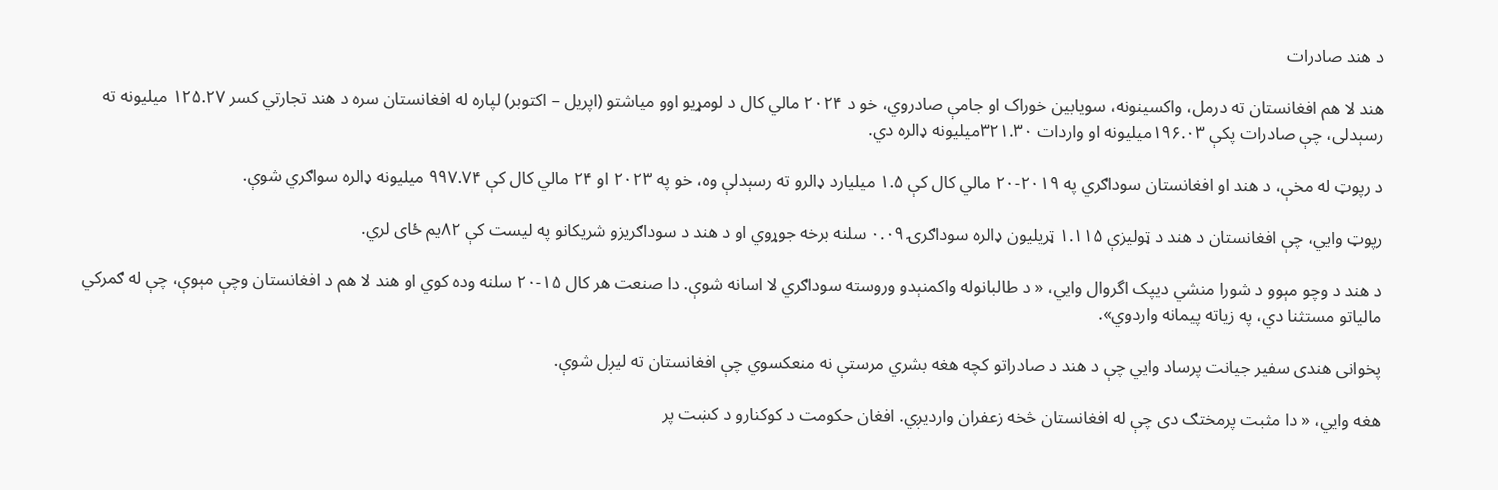د هند صادرات

هند لا هم افغانستان ته درمل، واکسینونه، سویابین خوراک او جامې صادروي، خو د ۲۰۲۴ مالي کال د لومړیو اوو میاشتو (اپریل – اکتوبر) لپاره له افغانستان سره د هند تجارتي کسر ۱۲۵.۲۷ میلیونه ته رسېدلی، چې صادرات پکې ۱۹۶.۰۳میلیونه او واردات ۳۲۱.۳۰میلیونه ډالره دي.

د رپوټ له مخې، د هند او افغانستان سوداګري په ۲۰۱۹-۲۰ مالي کال کې ۱.۵ میلیارد ډالرو ته رسېدلې وه، خو په ۲۰۲۳ او ۲۴ مالي کال کې ۹۹۷.۷۴ میلیونه ډالره سواګري شوې.

رپوټ وايي، چې افغانستان د هند د ټولیزې ۱.۱۱۵ ټریلیون ډالره سوداګرۍ ۰.۰۹ سلنه برخه جوړوي او د هند د سوداګریزو شریکانو په لیست کې ۸۲یم ځای لري.

د هند د وچو مېوو د شورا منشي دیپک اگروال وايي، « د طالبانوله واکمنېدو وروسته سوداګري لا اسانه شوې. دا صنعت هر کال ۱۵-۲۰ سلنه وده کوي او هند لا هم د افغانستان وچې مېوې، چې له ګمرکي مالیاتو مستثنا دي، په زیاته پیمانه واردوي».

پخوانی هندی سفیر جیانت پرساد وايي چې د هند د صادراتو کچه هغه بشري مرستې نه منعکسوي چې افغانستان ته لیږل شوې.

هغه وايي، « دا مثبت پرمختګ دی چې له افغانستان څخه زعفران واردیږي. افغان حکومت د کوکنارو د کښت پر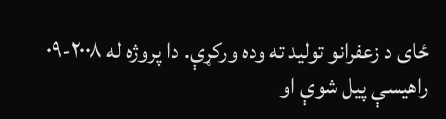ځای د زعفرانو تولید ته وده ورکړې. دا پروژه له ۲۰۰۸-۰۹ راهیسې پیل شوې او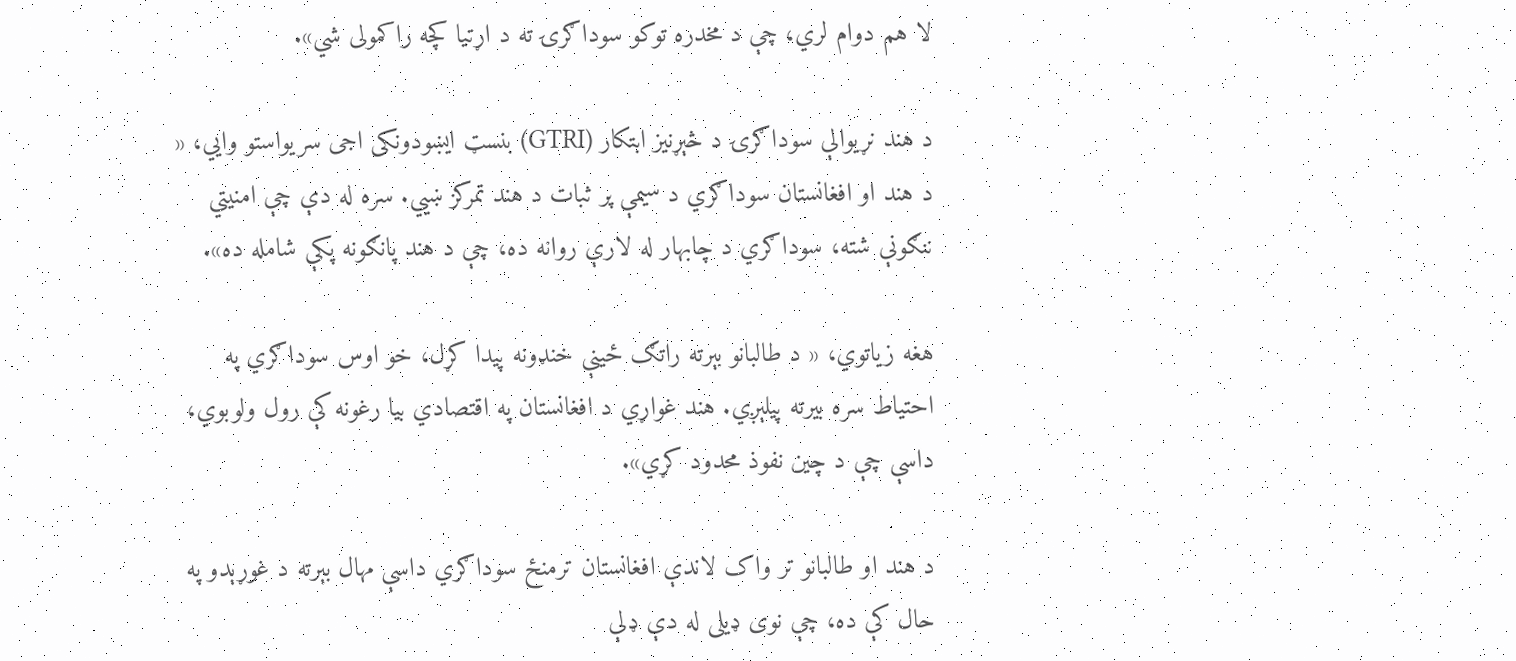لا هم دوام لري، چې د مخدره توکو سوداګرۍ ته د اړتیا کچه راکمولی شي».

د هند نړیوالې سوداګرۍ د څېړنیز ابتکار (GTRI) بنسټ ایښودونکی اجی سریواستو وايي، « د هند او افغانستان سوداګري د سیمې پر ثبات د هند تمرکز ښيي. سره له دې چې امنیتي ننګونې شته، سوداګري د چابهار له لارې روانه ده، چې د هند پانګونه پکې شامله ده».

هغه زیاتوي، « د طالبانو بېرته راتګ ځینې خنډونه پیدا کړل، خو اوس سوداګري په احتیاط سره بیرته پیلېږي. هند غواړي د افغانستان په اقتصادي بیا رغونه کې رول ولوبوي، داسې چې د چین نفوذ محدود کړي».

د هند او طالبانو تر واک لاندې افغانستان ترمنځ سوداګري داسې مهال بېرته د غوړېدو په حال کې ده، چې نوی ډیلی له دې ډلې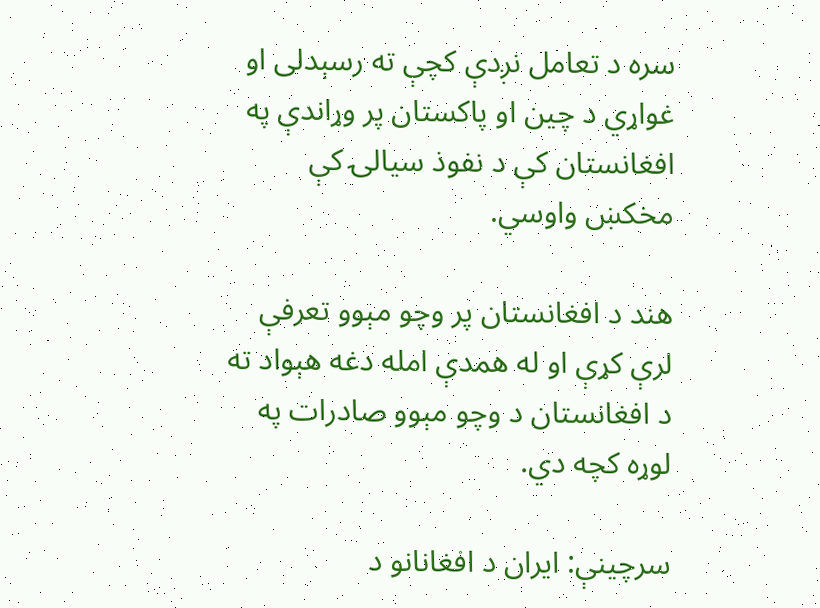سره د تعامل نږدې کچې ته رسېدلی او غواړي د چین او پاکستان پر وړاندې په افغانستان کې د نفوذ سیالۍ کې مخکښ واوسي.

هند د افغانستان پر وچو مېوو تعرفې لرې کړې او له همدې امله دغه هېواد ته د افغانستان د وچو مېوو صادرات په لوړه کچه دي.

سرچینې: ایران د افغانانو د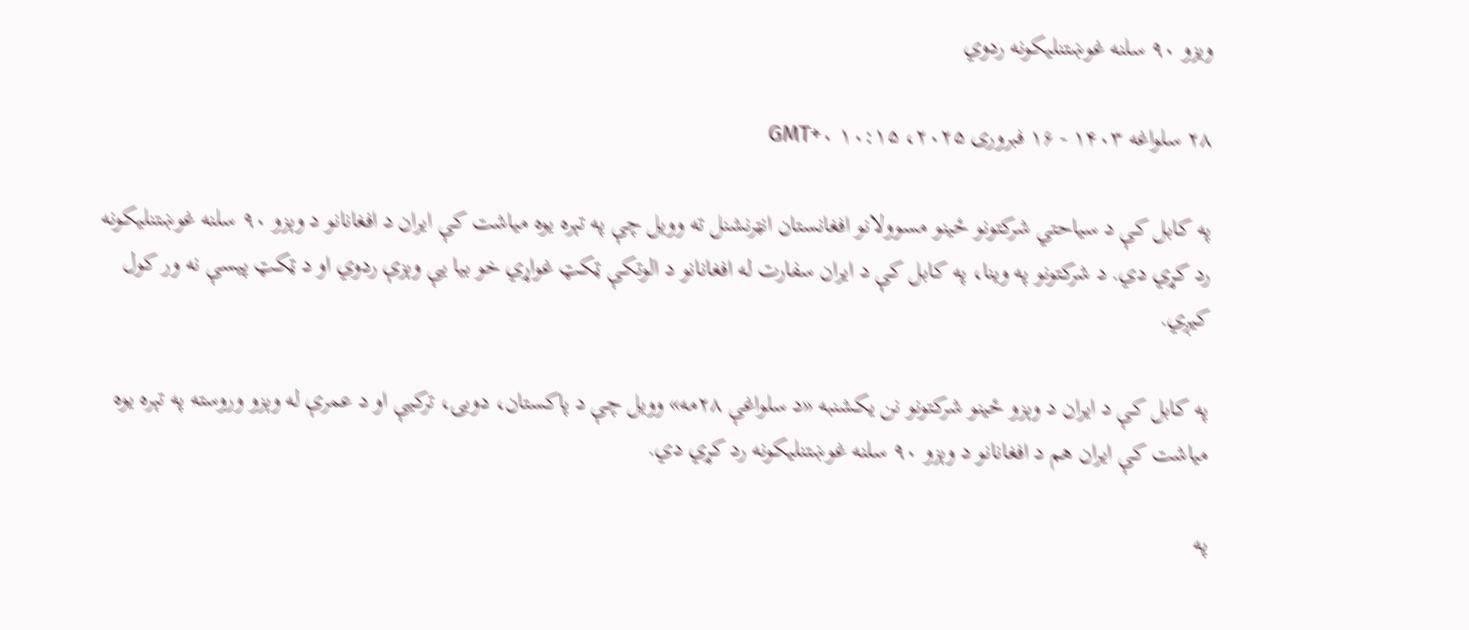ویزو ۹۰ سلنه غوښتنلیکونه ردوي

۲۸ سلواغه ۱۴۰۳ - ۱۶ فبروری ۲۰۲۵، ۱۰:۱۵ GMT+۰

په کابل کې د سیاحتي شرکتونو ځینو مسوولانو افغانستان انټرنشنل ته وویل چې په تېره یوه میاشت کې ایران د افغانانو د وېزو ۹۰ سلنه غوښتنلیکونه رد کړي دي. د شرکتونو په وینا، په کابل کې د ایران سفارت له افغانانو د الوتکې ټکټ غواړي خو بیا یې وېزې ردوي او د ټکټ پیسې نه ور کول کیږي.

په کابل کې د ایران د وېزو ځینو شرکتونو نن یکشنبه «د سلواغې ۲۸مه» وویل چې د پاکستان، دوبۍ، ترکیې او د عمرې له وېزو وروسته په تېره یوه میاشت کې ایران هم د افغانانو د وېزو ۹۰ سلنه غوښتنلیکونه رد کړي دي.

په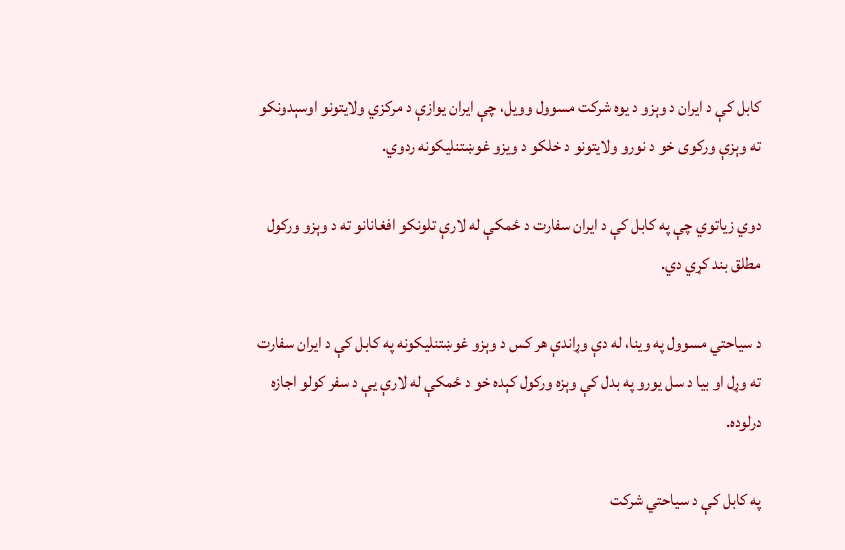کابل کې د ایران د وېزو د یوه شرکت مسوول وویل، چې ایران یوازې د مرکزي ولایتونو اوسېدونکو ته وېزې ورکوی خو د نورو ولایتونو د خلکو د ویزو غوښتنلیکونه ردوي.

دوي زیاتوي چې په کابل کې د ایران سفارت د ځمکې له لارې تلونکو افغانانو ته د وېزو ورکول مطلق بند کړي دي.

د سیاحتي مسوول په وینا، له دې وړاندې هر کس د وېزو غوښتنلیکونه په کابل کې د ایران سفارت ته وړل او بیا د سل یورو په بدل کې وېزه ورکول کېده خو د ځمکې له لارې یې د سفر کولو اجازه درلوده.

په کابل کې د سیاحتي شرکت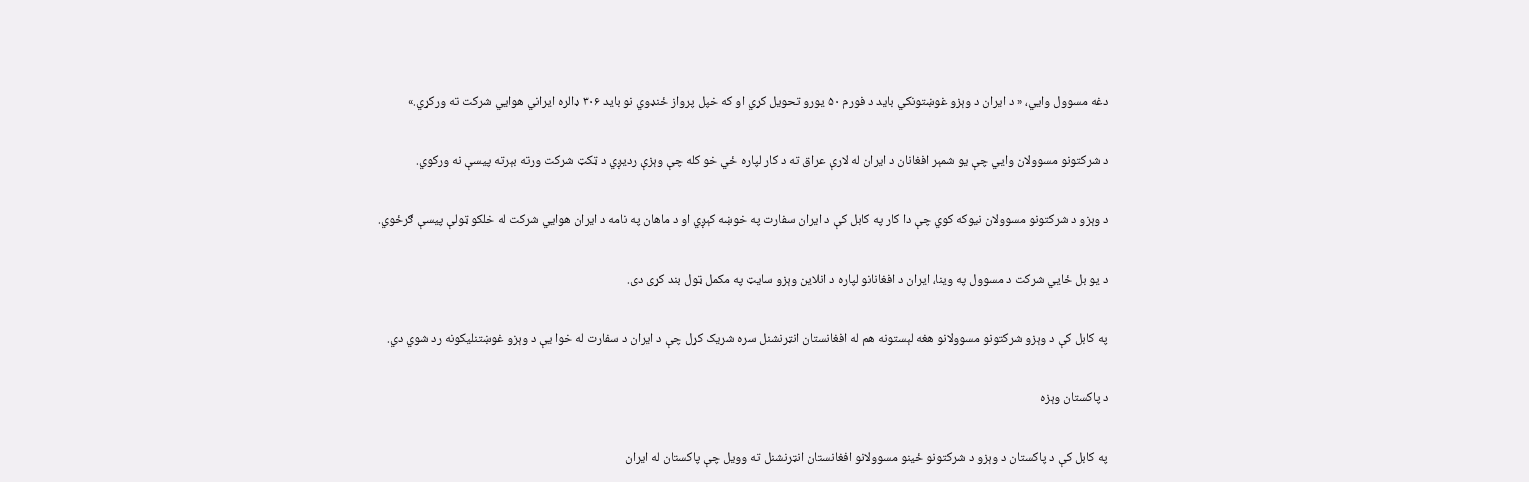دغه مسوول وايي، « د ایران د وېزو غوښتونکي باید د فورم ۵۰ یورو تحویل کړي او که خپل پرواز ځنډوي نو باید ۳۰۶ ډالره ایراني هوايي شرکت ته ورکړي.»

د شرکتونو مسوولان وايي چې یو شمېر افغانان د ایران له لارې عراق ته د کار لپاره ځي خو کله چې وېزې ردیږي د ټکټ شرکت ورته بېرته پیسې نه ورکوي.

د وېزو د شرکتونو مسوولان نیوکه کوي چې دا کار په کابل کې د ایران سفارت په خوښه کېږي او د ماهان په نامه د ایران هوايي شرکت له خلکو ټولې پیسې ګرځوي.

د یو بل ځايي شرکت د مسوول په وینا، ایران د افغانانو لپاره د انلاین وېزو سایټ په مکمل ټول بند کړی دی.

په کابل کې د وېزو شرکتونو مسوولانو هغه لېستونه هم له افغانستان انټرنشنل سره شریک کړل چې د ایران د سفارت له خوا یې د وېزو غوښتنلیکونه رد شوي دي.

د پاکستان وېزه

په کابل کې د پاکستان د وېزو د شرکتونو ځینو مسوولانو افغانستان انټرنشنل ته وویل چې پاکستان له ایران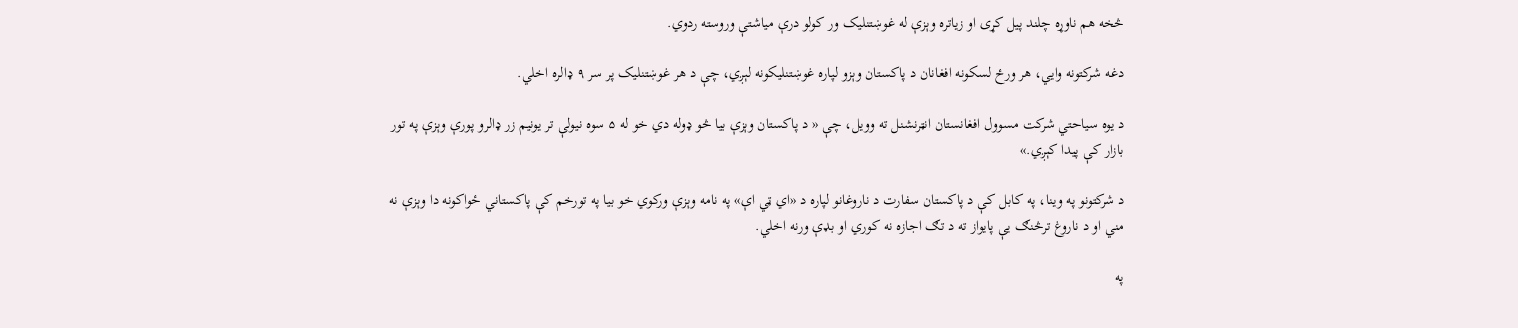څخه هم ناوړه چلند پیل کړی او زیاتره وېزې له غوښتنلیک ور کولو درې میاشتې وروسته ردوي.

دغه شرکتونه وايي، هر ورځ لسکونه افغانان د پاکستان وېزو لپاره غوښتنلیکونه لېږي، چې د هر غوښتنلیک پر سر ۹ ډالره اخلي.

د یوه سیاحتي شرکت مسوول افغانستان انټرنشنل ته وویل، چې « د پاکستان وېزې بیا څو ډوله دي خو له ۵ سوه نیولې تر یونیم زر ډالرو پورې وېزې په تور بازار کې پیدا کېږي.»

د شرکتونو په وینا، په کابل کې د پاکستان سفارت د ناروغانو لپاره د «اي ټي اې» په نامه وېزې ورکوي خو بیا په تورخم کې پاکستاني ځواکونه دا وېزې نه مني او د ناروغ ترڅنګ یې پایواز ته د تګ اجازه نه کوري او بډې ورنه اخلي.

په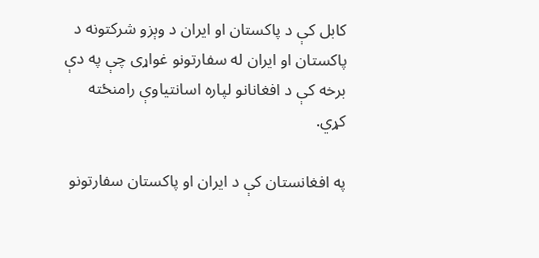کابل کې د پاکستان او ایران د وېزو شرکتونه د پاکستان او ایران له سفارتونو غواړی چې په دې برخه کې د افغانانو لپاره اسانتیاوې رامنځته کړي.

په افغانستان کې د ایران او پاکستان سفارتونو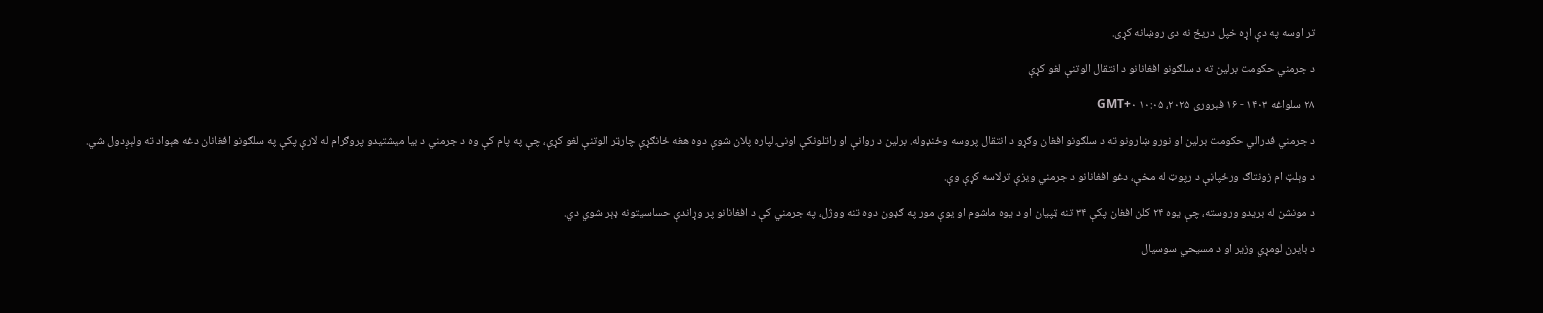تر اوسه په دې اړه خپل دریځ نه دی روښانه کړی.

د جرمني حکومت برلین ته د سلګونو افغانانو د انتقال الوتنې لغو کړې

۲۸ سلواغه ۱۴۰۳ - ۱۶ فبروری ۲۰۲۵، ۱۰:۰۵ GMT+۰

د جرمني فدرالي حکومت برلین او نورو ښارونو ته د سلګونو افغان وګړو د انتقال پروسه وځنډوله. برلین د روانې او راتلونکې اونۍ لپاره پلان شوې دوه هغه ځانګړې چارټر الوتنې لغو کړې، چې په پام کې وه د جرمني د بیا میشتیدو پروګرام له لارې پکې په سلګونو افغانان دغه هېواد ته ولېږدول شي.

د وېلټ ام زونتاګ ورځپاڼې د رپوټ له مخې، دغو افغانانو د جرمني ویزې ترلاسه کړې وې.

د مونشن له بریدو وروسته، چې یوه ۲۴ کلن افغان پکې ۳۴ تنه ټپیان او د یوه ماشوم او یوې مور په ګډون دوه تنه ووژل، په جرمني کې د افغانانو پر وړاندې حساسیتونه ډېر شوي دي.

د بایرن لومړي وزیر او د مسیحي سوسیال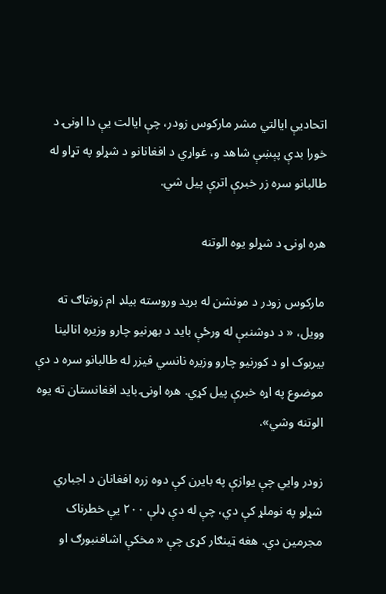اتحادیې ایالتي مشر مارکوس زودر، چې ایالت یې دا اونۍ د خورا بدې پېښې شاهد و، غواړي د افغانانو د شړلو په تړاو له طالبانو سره زر خبرې اترې پیل شي.

هره اونۍ د شړلو یوه الوتنه

مارکوس زودر د مونشن له برید وروسته بیلډ ام زونټاګ ته وویل، « د دوشنبې له ورځې باید د بهرنیو چارو وزیره انالینا بیربوک او د کورنیو چارو وزیره نانسي فیزر له طالبانو سره د دې موضوع په اړه خبرې پیل کړي. هره اونۍ باید افغانستان ته یوه الوتنه وشي».

زودر وایي چې یوازې په بایرن کې دوه زره افغانان د اجباري شړلو په نوملړ کې دي، چې له دې ډلې ۲۰۰ یې خطرناک مجرمین دي. هغه ټینګار کړی چې « مخکې اشافنبورګ او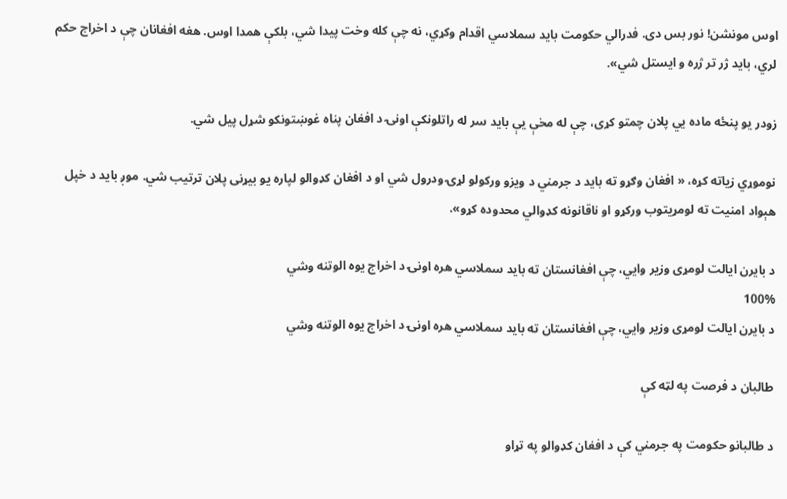اوس مونشن! نور بس دی. فدرالي حکومت باید سملاسي اقدام وکړي، نه چې کله وخت پیدا شي، بلکې همدا اوس. هغه افغانان چې د اخراج حکم لري، باید ژر تر ژره و ایستل شي».

زودر یو پنځه ماده يي پلان چمتو کړی، چې له مخې یې باید سر له راتلونکې اونۍ د افغان پناه غوښتونکو شړل پیل شي.

نوموړي زیاته کړه، « افغان وګړو ته باید د جرمني د ویزو ورکولو لړۍ ودرول شي او د افغان کډوالو لپاره یو بیړنی پلان ترتیب شي. موږ باید د خپل هېواد امنیت ته لومړیتوب ورکړو او ناقانونه کډوالي محدوده کړو».

د بایرن ایالت لومړی وزیر وايي، چې افغانستان ته باید سملاسي هره اونۍ د اخراج یوه الوتنه وشي
100%
د بایرن ایالت لومړی وزیر وايي، چې افغانستان ته باید سملاسي هره اونۍ د اخراج یوه الوتنه وشي

طالبان د فرصت په لټه کې

د طالبانو حکومت په جرمني کې د افغان کډوالو په تړاو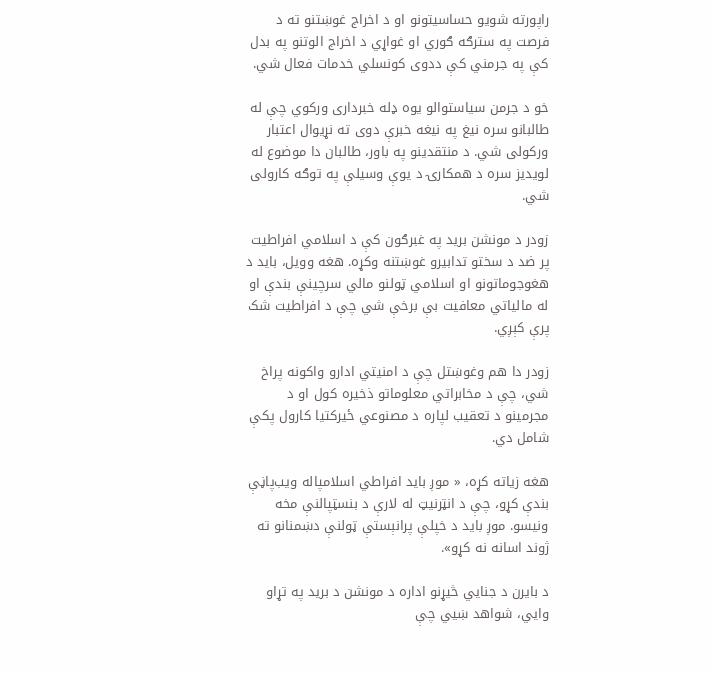راپورته شویو حساسیتونو او د اخراج غوښتنو ته د فرصت په سترګه ګوري او غواړي د اخراج الوتنو په بدل کې په جرمني کې ددوی کونسلي خدمات فعال شي.

خو د جرمن سیاستوالو یوه ډله خبرداری ورکوي چې له طالبانو سره نیغ په نیغه خبرې دوی ته نړیوال اعتبار ورکولی شي. د منتقدینو په باور، طالبان دا موضوع له لویدیز سره د همکارۍ د یوې وسیلې په توګه کارولی شي.

زودر د مونشن برید په غبرګون کې د اسلامي افراطیت پر ضد د سختو تدابیرو غوښتنه وکړه. هغه وویل، باید د هغوجوماتونو او اسلامي ټولنو مالي سرچینې بندې او له مالیاتي معافیت بې برخې شي چې د افراطیت شک پرې کېږي.

زودر دا هم وغوښتل چې د امنیتي ادارو واکونه پراخ شي، چې د مخابراتي معلوماتو ذخیره کول او د مجرمینو د تعقیب لپاره د مصنوعي ځیرکتیا کارول پکې شامل دي.

هغه زیاته کړه، « موږ باید افراطي اسلامپاله ویب‌پاڼې بندې کړو، چې د انټرنیټ له لارې د بنسټپالنې مخه ونیسو. موږ باید د خپلې پرانېستې ټولنې دښمنانو ته ژوند اسانه نه کړو».

د بایرن د جنایي څیړنو اداره د مونشن د برید په تړاو وايي، شواهد ښيي چې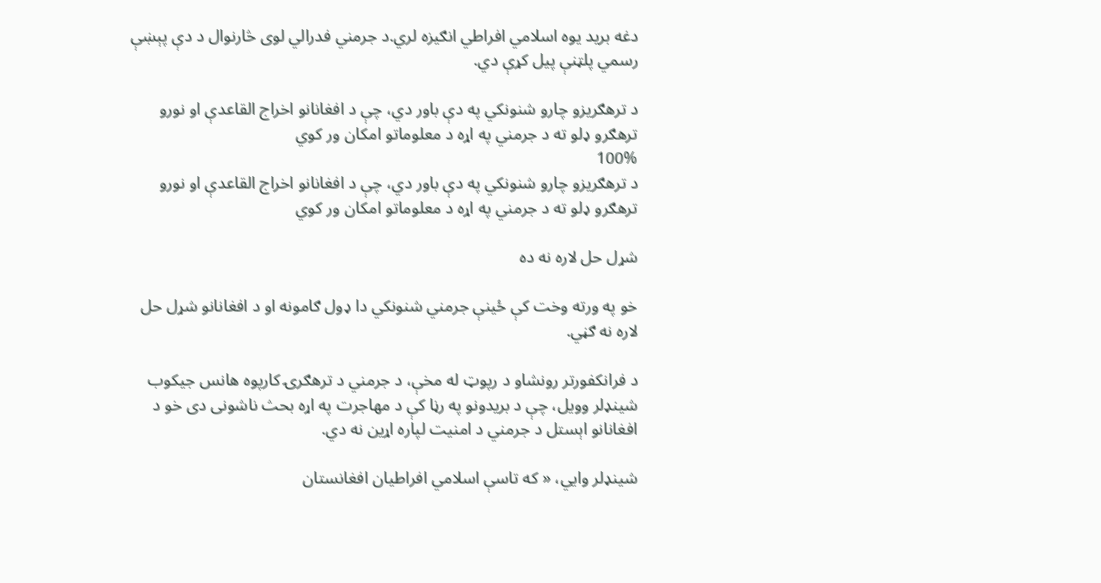دغه برید یوه اسلامي افراطي انګیزه لري.د جرمني فدرالي لوی څارنوال د دې پېښې رسمي پلټنې پیل کړې دي.

د ترهګریزو چارو شنونکي په دې باور دي، چې د افغانانو اخراج القاعدې او نورو ترهګرو ډلو ته د جرمني په اړه د معلوماتو امکان ور کوي
100%
د ترهګریزو چارو شنونکي په دې باور دي، چې د افغانانو اخراج القاعدې او نورو ترهګرو ډلو ته د جرمني په اړه د معلوماتو امکان ور کوي

شړل حل لاره نه ده

خو په ورته وخت کې ځینې جرمني شنونکي دا ډول ګامونه او د افغانانو شړل حل لاره نه ګڼي.

د فرانکفورتر رونشاو د رپوټ له مخې، د جرمني د ترهګرۍ کارپوه هانس جیکوب شینډلر وویل، چې د بریدونو په رڼا کې د مهاجرت په اړه بحث ناشونی دی خو د افغانانو اېستل د جرمني د امنیت لپاره اړین نه دي.

شینډلر وايي، « که تاسې اسلامي افراطیان افغانستان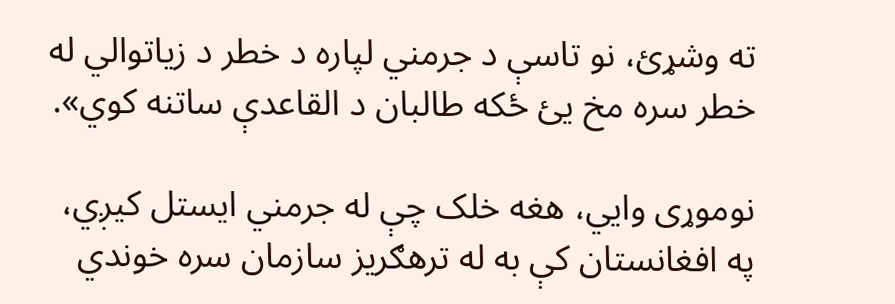ته وشړئ، نو تاسې د جرمني لپاره د خطر د زیاتوالي له خطر سره مخ یئ ځکه طالبان د القاعدې ساتنه کوي».

نوموړی وايي، هغه خلک چې له جرمني ایستل کیږي، په افغانستان کې به له ترهګریز سازمان سره خوندي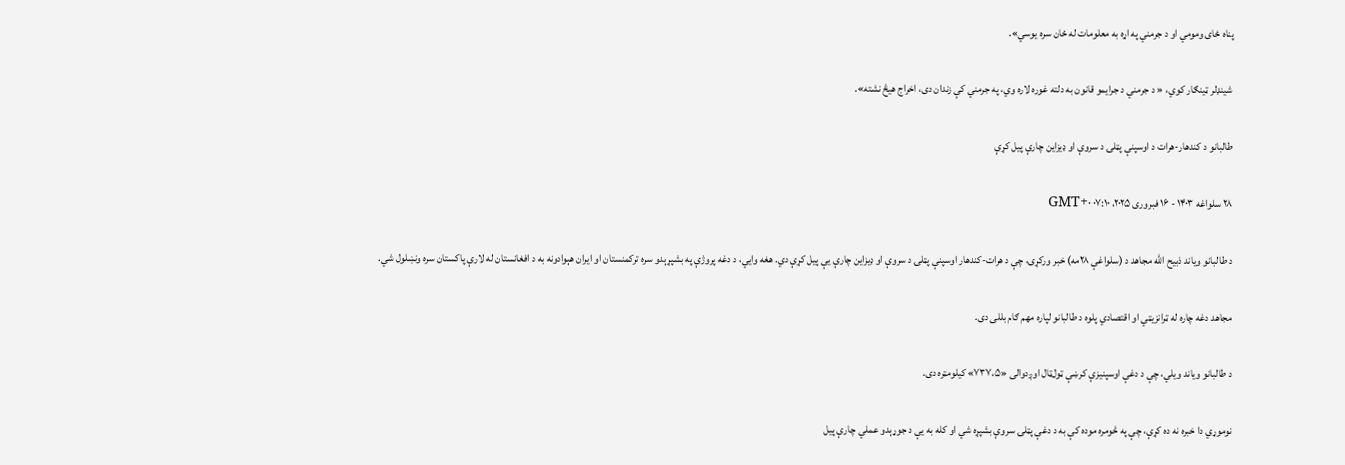پناه ځای ومومي او د جرمني په اړه به معلومات له ځان سره یوسي».

شینډلر ټینګار کوي، « د جرمني د جرایمو قانون به دلته غوره لاره وي، په جرمني کې زندان دی، اخراج هیڅ نشته».

طالبانو د کندهار-هرات د اوسپنې پټلۍ د سروې او ډیزاین چارې پیل کړې

۲۸ سلواغه ۱۴۰۳ - ۱۶ فبروری ۲۰۲۵، ۰۷:۱۰ GMT+۰

د طالبانو ویاند ذبیح الله مجاهد د (سلواغې ۲۸مه) خبر ورکړی، چې د هرات-کندهار اوسپنې پټلۍ د سروې او ډیزاین چارې یې پیل کړې دي. هغه وايي، د دغه پروژې په بشپړېدو سره ترکمنستان او ایران هېوادونه به د افغانستان له لارې پاکستان سره ونښلول شي.

مجاهد دغه چاره له ټرانزیټي او اقتصادي پلوه د طالبانو لپاره مهم ګام بللی دی.

د طالبانو ویاند ویلي، چې د دغې اوسپنیزې کرښې ټول‌ټال اوږدوالی «۷۳۷،۵» کیلومټره دی.

نوموړي دا خبره نه ده کړې، چې په څومره موده کې به د دغې پټلۍ سروې بشپړه شي او کله به یې د جوړېدو عملي چارې پیل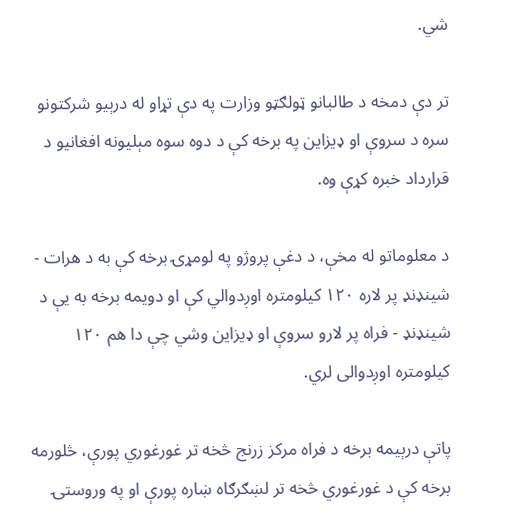شي.

تر دې دمخه د طالبانو ټولګټو وزارت په دې تړاو له درېیو شرکتونو سره د سروې او ډیزاین په برخه کې د دوه سوه مېلیونه افغانیو د قرارداد خبره کړې وه.

د معلوماتو له مخې، د دغې پروژو په لومړۍ برخه کې به د هرات - شینډنډ پر لاره ۱۲۰ کیلومتره اوږدوالي‌ کې او دویمه برخه به یې د شینډنډ - فراه پر لارو سروې او ډیزاین وشي چې دا هم ۱۲۰ کیلومتره اوږدوالی لري.

پاتې درېیمه برخه د فراه مرکز زرنج څخه تر غورغوري پورې، څلورمه برخه کې د غورغوري څخه تر لښګرګاه ښاره پورې او په وروستۍ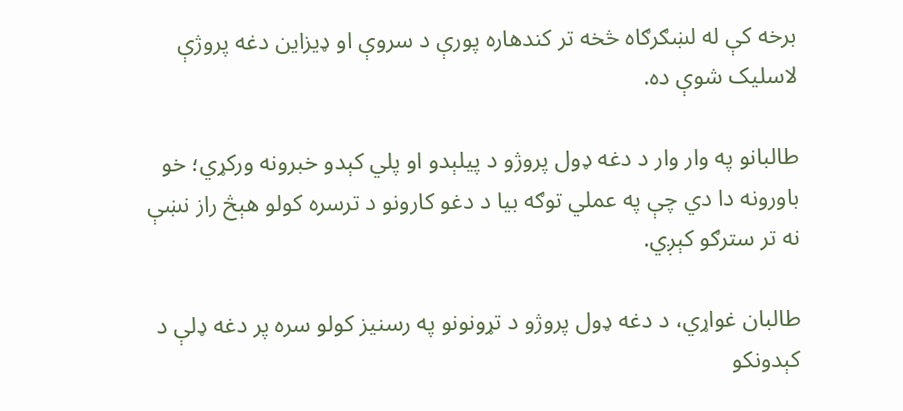برخه کې له لښګرګاه څخه تر کندهاره پورې د سروې او ډیزاین دغه پروژې لاسلیک شوې ده.

طالبانو په وار وار د دغه ډول پروژو د پیلېدو او پلي کېدو خبرونه ورکړي؛ خو باورونه دا دي چې په عملي توګه بیا د دغو کارونو د ترسره کولو هېڅ راز نښې نه تر سترګو کېږي.

طالبان غواړي، د دغه ډول پروژو د تړونونو په رسنیز کولو سره پر دغه ډلې د کېدونکو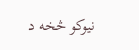نیوکو څخه د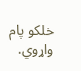خلکو پام واړوي.